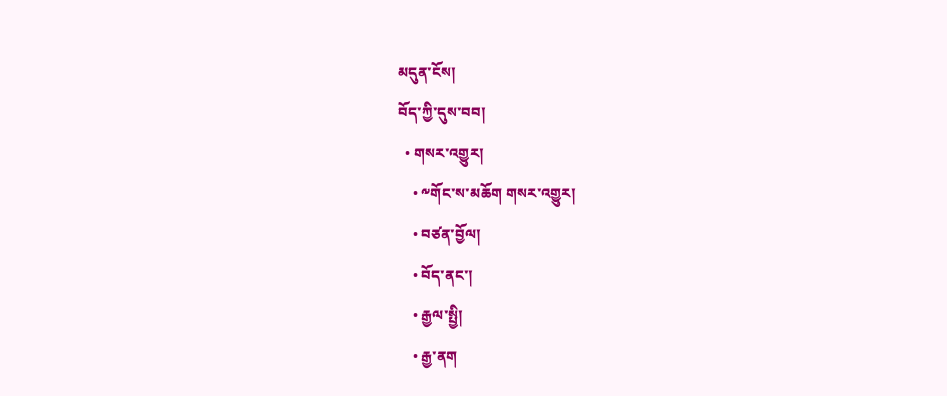མདུན་ངོས།
བོད་ཀྱི་དུས་བབ།
  • གསར་འགྱུར།
    • ༸གོང་ས་མཆོག གསར་འགྱུར།
    • བཙན་བྱོལ།
    • བོད་ནང་།
    • རྒྱལ་སྤྱི།
    • རྒྱ་ནག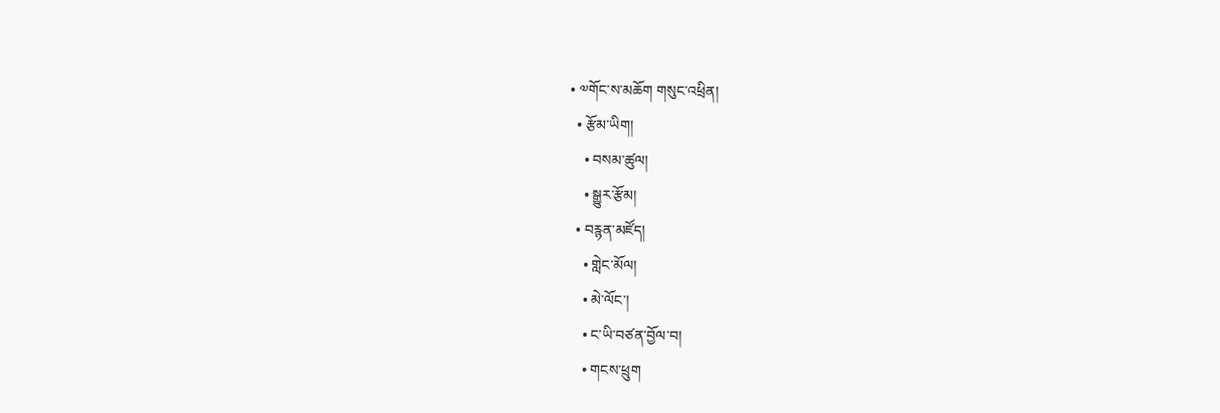• ༧གོང་ས་མཆོག གསུང་འཕྲིན།
  • རྩོམ་ཡིག།
    • བསམ་ཚུལ།
    • སྒྱུར་རྩོམ།
  • བརྙན་མཛོད།
    • གླེང་མོལ།
    • མེ་ལོང་།
    • ང་ཡི་བཙན་བྱོལ་བ།
    • གངས་ཕྲུག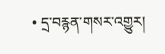• དྲ་བརྙན་གསར་འགྱུར།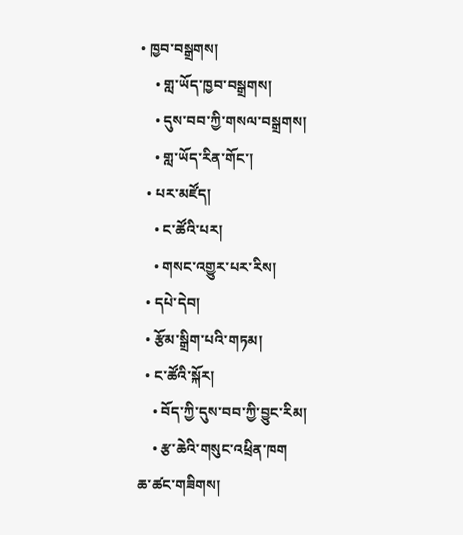• ཁྱབ་བསྒྲགས།
    • གླ་ཡོད་ཁྱབ་བསྒྲགས།
    • དུས་བབ་ཀྱི་གསལ་བསྒྲགས།
    • གླ་ཡོད་རིན་གོང་།
  • པར་མཛོད།
    • ང་ཚོའི་པར།
    • གསང་འགྱུར་པར་རིས།
  • དཔེ་དེབ།
  • རྩོམ་སྒྲིག་པའི་གཏམ།
  • ང་ཚོའི་སྐོར།
    • བོད་ཀྱི་དུས་བབ་ཀྱི་བྱུང་རིམ།
    • རྩ་ཆེའི་གསུང་འཕྲིན་ཁག
ཆ་ཚང་གཟིགས།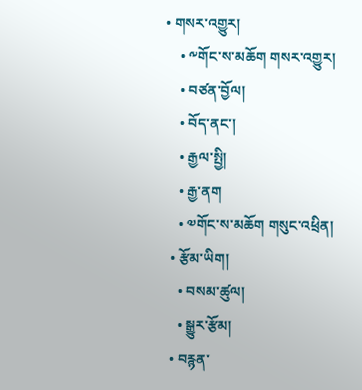• གསར་འགྱུར།
    • ༸གོང་ས་མཆོག གསར་འགྱུར།
    • བཙན་བྱོལ།
    • བོད་ནང་།
    • རྒྱལ་སྤྱི།
    • རྒྱ་ནག
    • ༧གོང་ས་མཆོག གསུང་འཕྲིན།
  • རྩོམ་ཡིག།
    • བསམ་ཚུལ།
    • སྒྱུར་རྩོམ།
  • བརྙན་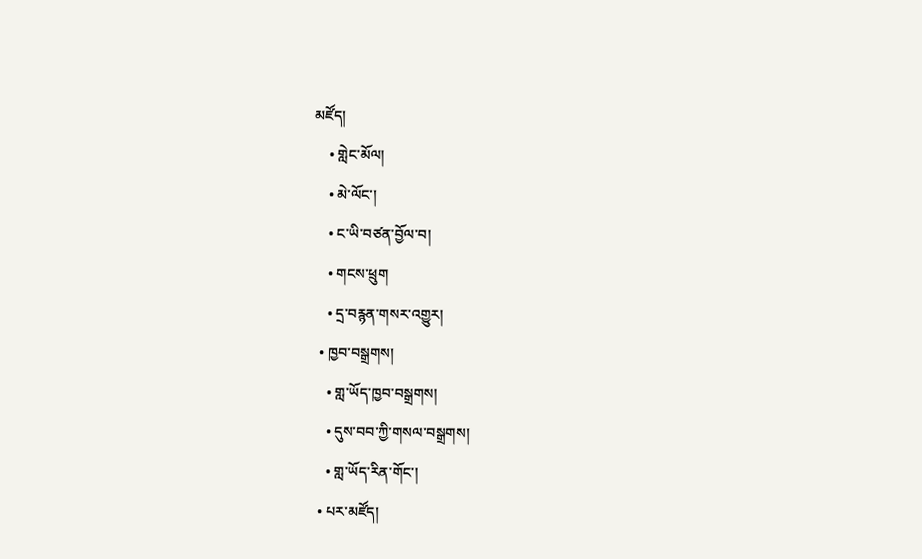མཛོད།
    • གླེང་མོལ།
    • མེ་ལོང་།
    • ང་ཡི་བཙན་བྱོལ་བ།
    • གངས་ཕྲུག
    • དྲ་བརྙན་གསར་འགྱུར།
  • ཁྱབ་བསྒྲགས།
    • གླ་ཡོད་ཁྱབ་བསྒྲགས།
    • དུས་བབ་ཀྱི་གསལ་བསྒྲགས།
    • གླ་ཡོད་རིན་གོང་།
  • པར་མཛོད།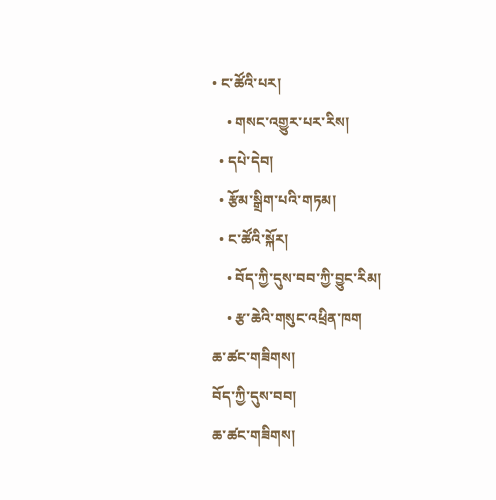• ང་ཚོའི་པར།
    • གསང་འགྱུར་པར་རིས།
  • དཔེ་དེབ།
  • རྩོམ་སྒྲིག་པའི་གཏམ།
  • ང་ཚོའི་སྐོར།
    • བོད་ཀྱི་དུས་བབ་ཀྱི་བྱུང་རིམ།
    • རྩ་ཆེའི་གསུང་འཕྲིན་ཁག
ཆ་ཚང་གཟིགས།
བོད་ཀྱི་དུས་བབ།
ཆ་ཚང་གཟིགས།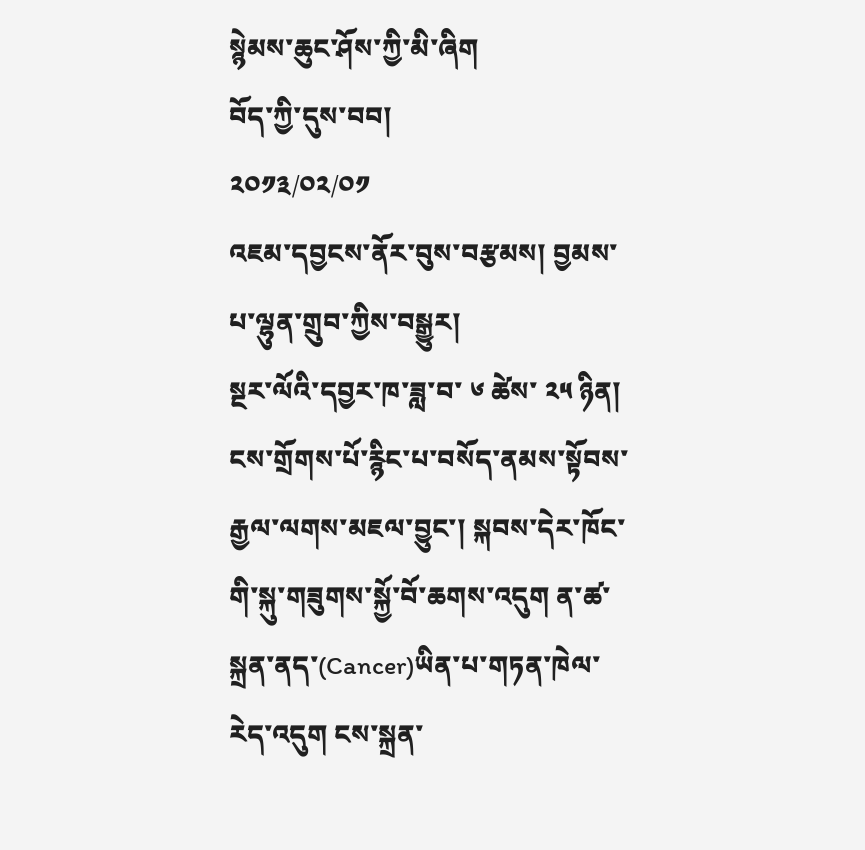སྙེམས་ཆུང་ཤོས་ཀྱི་མི་ཞིག
བོད་ཀྱི་དུས་བབ།
༢༠༡༣/༠༢/༠༡
འཇམ་དབྱངས་ནོར་བུས་བརྩམས། བྱམས་པ་ལྷུན་གྲུབ་ཀྱིས་བསྒྱུར།
སྔར་ལོའི་དབྱར་ཁ་ཟླ་བ་ ༦ ཚེས་ ༢༥ ཉིན། ངས་གྲོགས་པོ་རྙིང་པ་བསོད་ནམས་སྟོབས་རྒྱལ་ལགས་མཇལ་བྱུང་། སྐབས་དེར་ཁོང་གི་སྐུ་གཟུགས་སྐྱོ་བོ་ཆགས་འདུག ན་ཚ་སྐྲན་ནད་(Cancer)ཡིན་པ་གཏན་ཁེལ་རེད་འདུག ངས་སྐྲན་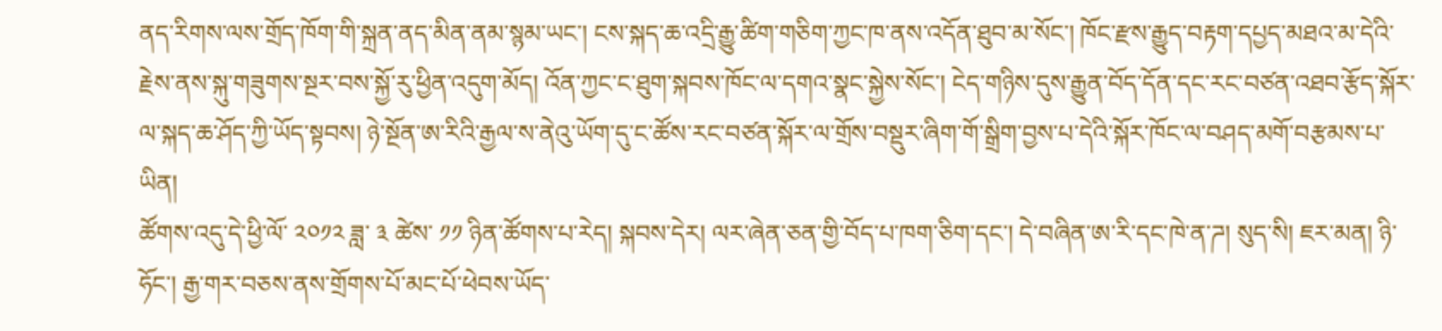ནད་རིགས་ལས་གྲོད་ཁོག་གི་སྐྲན་ནད་མིན་ནམ་སྙམ་ཡང་། ངས་སྐད་ཆ་འདྲི་རྒྱུ་ཚིག་གཅིག་ཀྱང་ཁ་ནས་འདོན་ཐུབ་མ་སོང་། ཁོང་རྫས་རྒྱུད་བརྟག་དཔྱད་མཐའ་མ་དེའི་རྗེས་ནས་སྐུ་གཟུགས་སྔར་བས་སྐྱོ་རུ་ཕྱིན་འདུག་མོད། འོན་ཀྱང་ང་ཐུག་སྐབས་ཁོང་ལ་དགའ་སྣང་སྐྱེས་སོང་། ངེད་གཉིས་དུས་རྒྱུན་བོད་དོན་དང་རང་བཙན་འཐབ་རྩོད་སྐོར་ལ་སྐད་ཆ་ཤོད་ཀྱི་ཡོད་སྟབས། ཉེ་སྔོན་ཨ་རིའི་རྒྱལ་ས་ནེའུ་ཡོག་དུ་ང་ཚོས་རང་བཙན་སྐོར་ལ་གྲོས་བསྡུར་ཞིག་གོ་སྒྲིག་བྱས་པ་དེའི་སྐོར་ཁོང་ལ་བཤད་མགོ་བརྩམས་པ་ཡིན།
ཚོགས་འདུ་དེ་ཕྱི་ལོ་ ༢༠༡༢ ཟླ་ ༣ ཚེས་ ༡༡ ཉིན་ཚོགས་པ་རེད། སྐབས་དེར། ལར་ཞེན་ཅན་གྱི་བོད་པ་ཁག་ཅིག་དང་། དེ་བཞིན་ཨ་རི་དང་ཁེ་ན་ཌ། སུད་སི། ཇར་མན། ཉི་ཧོང་། རྒྱ་གར་བཅས་ནས་གྲོགས་པོ་མང་པོ་ཕེབས་ཡོད་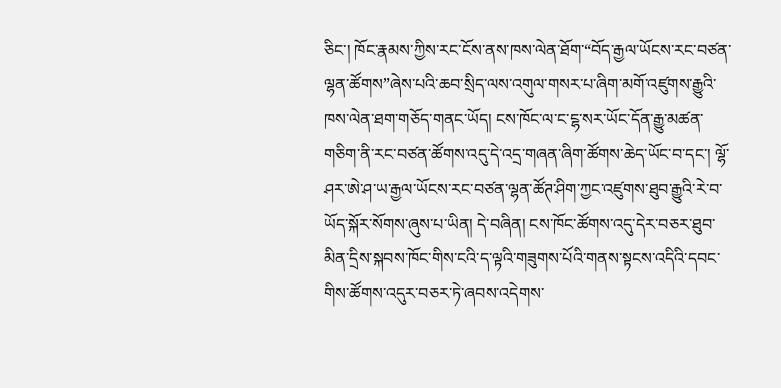ཅིང་། ཁོང་རྣམས་ཀྱིས་རང་ངོས་ནས་ཁས་ལེན་ཐོག་“བོད་རྒྱལ་ཡོངས་རང་བཙན་ལྷན་ཚོགས”ཞེས་པའི་ཆབ་སྲིད་ལས་འགུལ་གསར་པ་ཞིག་མགོ་འཛུགས་རྒྱུའི་ཁས་ལེན་ཐག་གཅོད་གནང་ཡོད། ངས་ཁོང་ལ་ང་ངྷ་སར་ཡོང་དོན་རྒྱུ་མཚན་གཅིག་ནི་རང་བཙན་ཚོགས་འདུ་དེ་འདྲ་གཞན་ཞིག་ཚོགས་ཆེད་ཡོང་བ་དང་། ལྷོ་ཤར་ཨེ་ཤ་ཡ་རྒྱལ་ཡོངས་རང་བཙན་ལྷན་ཚོཊ་ཤིག་ཀྱང་འཛུགས་ཐུབ་རྒྱུའི་རེ་བ་ཡོད་སྐོར་སོགས་ཞུས་པ་ཡིན། དེ་བཞིན། ངས་ཁོང་ཚོགས་འདུ་དེར་བཅར་ཐུབ་མིན་དྲིས་སྐབས་ཁོང་གིས་ངའི་ད་ལྟའི་གཟུགས་པོའི་གནས་སྟངས་འདིའི་དབང་གིས་ཚོགས་འདུར་བཅར་ཏེ་ཞབས་འདེགས་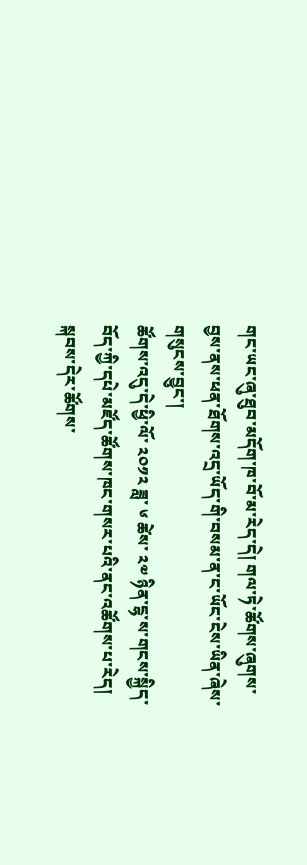གང་ཡང་ཞུ་ཐུབ་མདོག་ཁ་བོ་མ་རེད་དེ། གལ་ཏེ་ཚོགས་ཞུགས་བྱས་ནས་ཕན་ཐོགས་འདྲ་ཡོད་གི་བསམ་ན་ང་ཡོང་ངེས་ཡིན་ཞེས་གསུངས་བྱུང་།
ཚོགས་འདུ་དེ་ཕྱི་ལོ་ ༢༠༡༢ ཟླ་ ༦ ཚེས་ ༢༧ ཉིན་ངྷ་ས་གངས་སྐྱིད་བོད་ཀྱི་དཔེ་མཛོད་ཚོགས་ཁང་གསར་པའི་ནང་འཚོགས་པ་རེད། སྐབས་དེར་ཚོགས་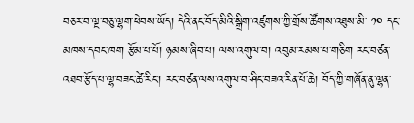བཅར་བ་ལྔ་བཅུ་ལྷག་ཕེབས་ཡོད། དེའི་ནང་བོད་མིའི་སྒྲིག་འཛུགས་ཀྱི་གྲོས་ཚོགས་འཐུས་མི་ ༡༠ དང་མཁས་དབང་ཁག རྩོམ་པ་པོ། ཉམས་ཞིབ་པ། ལས་འགུལ་བ། འབུམ་རམས་པ་གཅིག རང་བཙན་འཐབ་རྩོད་པ་ལྷ་བཟང་ཚེ་རིང་། རང་བཙན་ལས་འགུལ་བ་ཤིང་བཟའ་རིན་པོ་ཆེ། བོད་ཀྱི་གཞོན་ནུ་ལྷན་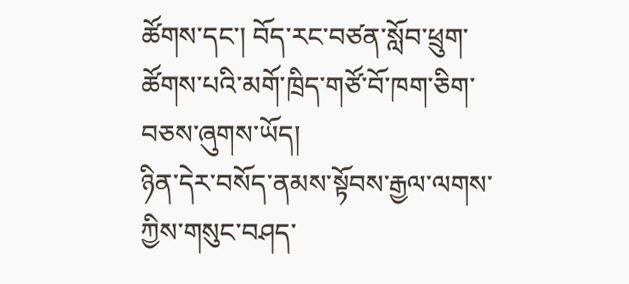ཚོགས་དང་། བོད་རང་བཙན་སློབ་ཕྲུག་ཚོགས་པའི་མགོ་ཁྲིད་གཙོ་བོ་ཁག་ཅིག་བཅས་ཞུགས་ཡོད།
ཉིན་དེར་བསོད་ནམས་སྟོབས་རྒྱལ་ལགས་ཀྱིས་གསུང་བཤད་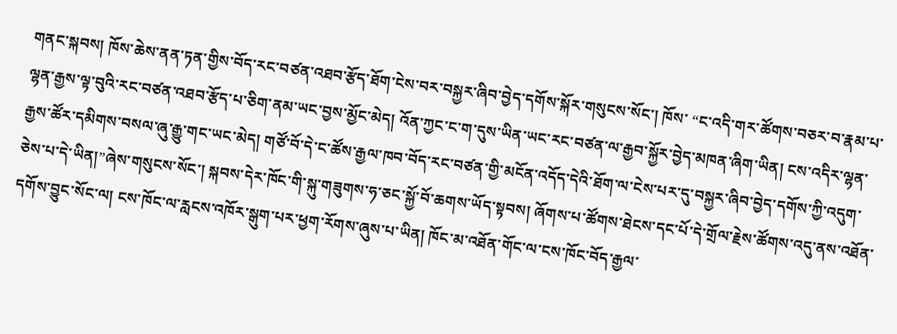གནང་སྐབས། ཁོས་ཆེས་ནན་ཏན་གྱིས་བོད་རང་བཙན་འཐབ་རྩོད་ཐོག་ངེས་བར་བསྐྱར་ཞིབ་བྱེད་དགོས་སྐོར་གསུངས་སོང་། ཁོས་ “ང་འདི་གར་ཚོགས་བཅར་བ་རྣམ་པ་ལྷན་རྒྱས་ལྟ་བུའི་རང་བཙན་འཐབ་རྩོད་པ་ཅིག་ནམ་ཡང་བྱས་མྱོང་མེད། འོན་ཀྱང་ང་ག་དུས་ཡིན་ཡང་རང་བཙན་ལ་རྒྱབ་སྐྱོར་བྱེད་མཁན་ཞིག་ཡིན། ངས་འདིར་ལྷན་རྒྱས་ཚོར་དམིགས་བསལ་ཞུ་རྒྱུ་གང་ཡང་མེད། གཙོ་བོ་དེ་ང་ཚོས་རྒྱལ་ཁབ་བོད་རང་བཙན་གྱི་མངོན་འདོད་དེའི་ཐོག་ལ་ངེས་པར་དུ་བསྐྱར་ཞིབ་བྱེད་དགོས་ཀྱི་འདུག་ཅེས་པ་དེ་ཡིན།”ཞེས་གསུངས་སོང་། སྐབས་དེར་ཁོང་གི་སྐུ་གཟུགས་ཧ་ཅང་སྐྱོ་བོ་ཆགས་ཡོད་སྟབས། ཞོགས་པ་ཚོགས་ཐེངས་དང་པོ་དེ་གྲོལ་རྗེས་ཚོགས་འདུ་ནས་འཐོན་དགོས་བྱུང་སོང་ལ། ངས་ཁོང་ལ་རླངས་འཁོར་སྒུག་པར་ཕྱག་རོགས་ཞུས་པ་ཡིན། ཁོང་མ་འཐོན་གོང་ལ་ངས་ཁོང་བོད་རྒྱལ་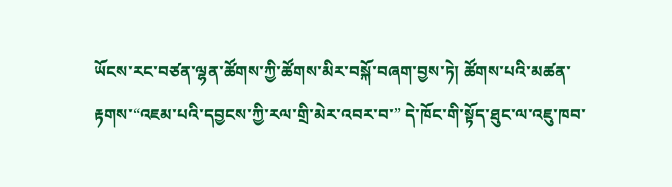ཡོངས་རང་བཙན་ལྷན་ཚོགས་ཀྱི་ཚོགས་མིར་བསྐོ་བཞག་བྱས་ཏེ། ཚོགས་པའི་མཚན་རྟགས་“འཇམ་པའི་དབྱངས་ཀྱི་རལ་གྲི་མེར་འབར་བ་” དེ་ཁོང་གི་སྟོད་ཐུང་ལ་འཇུ་ཁབ་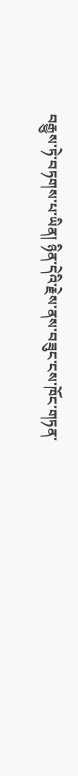བརྒྱུས་ཏེ་བཏགས་པ་ཡིན། ཉིན་དེའི་རྗེས་ནས་བཟུང་ངས་ཁོང་གཏན་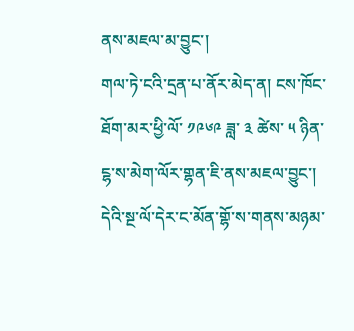ནས་མཇལ་མ་བྱུང་།
གལ་ཏེ་ངའི་དྲན་པ་ནོར་མེད་ན། ངས་ཁོང་ཐོག་མར་ཕྱི་ལོ་ ༡༩༦༩ ཟླ་ ༣ ཚེས་ ༥ ཉིན་ངྷ་ས་མེག་ལོར་གྷན་ཇི་ནས་མཇལ་བྱུང་། དེའི་སྔ་ལོ་དེར་ང་མོན་གྷོ་ས་གནས་མཉམ་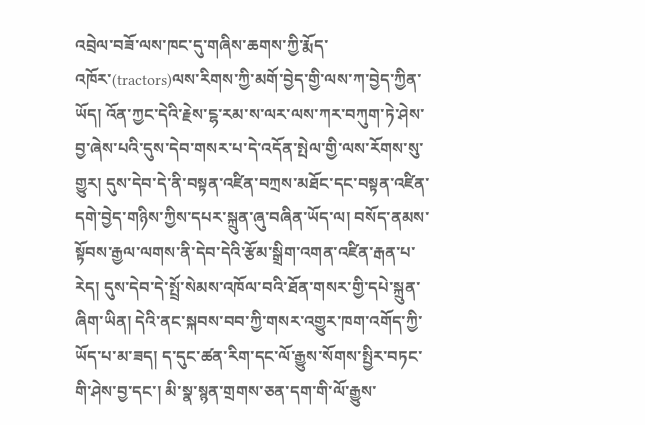འབྲེལ་བཟོ་ལས་ཁང་དུ་གཞིས་ཆགས་ཀྱི་རྨོད་འཁོར་(tractors)ལས་རིགས་ཀྱི་མགོ་བྱེད་གྱི་ལས་ཀ་བྱེད་ཀྱིན་ཡོད། འོན་ཀྱང་དེའི་རྗེས་ངྷ་རམ་ས་ལར་ལས་ཀར་བཀུག་ཏེ་ཤེས་བྱ་ཞེས་པའི་དུས་དེབ་གསར་པ་དེ་འདོན་སྤེལ་གྱི་ལས་རོགས་སུ་གྱུར། དུས་དེབ་དེ་ནི་བསྟན་འཛིན་བཀྲས་མཐོང་དང་བསྟན་འཛིན་དགེ་བྱེད་གཉིས་ཀྱིས་དཔར་སྐྲུན་ཞུ་བཞིན་ཡོད་ལ། བསོད་ནམས་སྟོབས་རྒྱལ་ལགས་ནི་དེབ་དེའི་རྩོམ་སྒྲིག་འགན་འཛིན་རྒན་པ་རེད། དུས་དེབ་དེ་སྤྲོ་སེམས་འཁོལ་བའི་ཐོན་གསར་གྱི་དཔེ་སྐྲུན་ཞིག་ཡིན། དེའི་ནང་སྐབས་བབ་ཀྱི་གསར་འགྱུར་ཁག་འགོད་ཀྱི་ཡོད་པ་མ་ཟད། ད་དུང་ཚན་རིག་དང་ལོ་རྒྱུས་སོགས་སྤྱིར་བཏང་གི་ཤེས་བྱ་དང་། མི་སྣ་སྙན་གྲགས་ཅན་དག་གི་ལོ་རྒྱུས་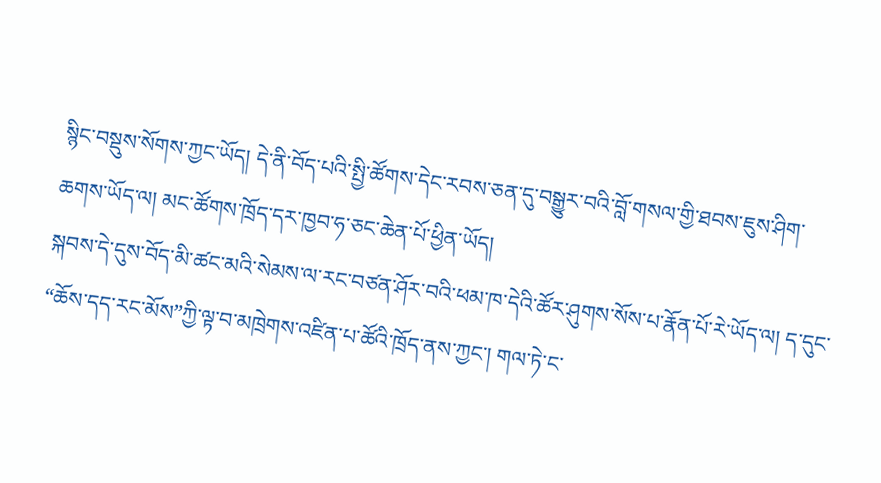སྙིང་བསྡུས་སོགས་ཀྱང་ཡོད། དེ་ནི་བོད་པའི་སྤྱི་ཚོགས་དེང་རབས་ཅན་དུ་བསྒྱུར་བའི་བློ་གསལ་གྱི་ཐབས་ཇུས་ཤིག་ཆགས་ཡོད་ལ། མང་ཚོགས་ཁྲོད་དར་ཁྱབ་ཧ་ཅང་ཆེན་པོ་ཕྱིན་ཡོད།
སྐབས་དེ་དུས་བོད་མི་ཚང་མའི་སེམས་ལ་རང་བཙན་ཤོར་བའི་ཕམ་ཁ་དེའི་ཚོར་ཤུགས་སོས་པ་རྣོན་པོ་རེ་ཡོད་ལ། ད་དུང་ “ཆོས་དད་རང་མོས”ཀྱི་ལྟ་བ་མཁྲེགས་འཛིན་པ་ཚོའི་ཁྲོད་ནས་ཀྱང་། གལ་ཏེ་ང་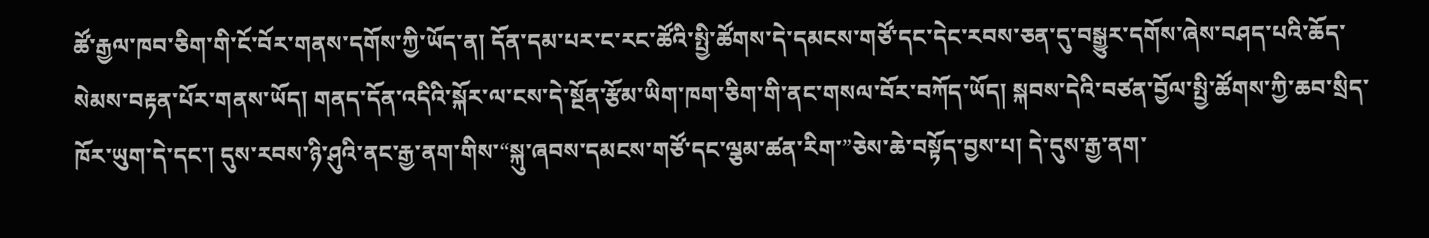ཚོ་རྒྱལ་ཁབ་ཅིག་གི་ངོ་བོར་གནས་དགོས་ཀྱི་ཡོད་ན། དོན་དམ་པར་ང་རང་ཚོའི་སྤྱི་ཚོགས་དེ་དམངས་གཙོ་དང་དེང་རབས་ཅན་དུ་བསྒྱུར་དགོས་ཞེས་བཤད་པའི་ཆོད་སེམས་བརྟན་པོར་གནས་ཡོད། གནད་དོན་འདིའི་སྐོར་ལ་ངས་དེ་སྔོན་རྩོམ་ཡིག་ཁག་ཅིག་གི་ནང་གསལ་བོར་བཀོད་ཡོད། སྐབས་དེའི་བཙན་བྱོལ་སྤྱི་ཚོགས་ཀྱི་ཆབ་སྲིད་ཁོར་ཡུག་དེ་དང་། དུས་རབས་ཉི་ཤུའི་ནང་རྒྱ་ནག་གིས་“སྐུ་ཞབས་དམངས་གཙོ་དང་ལྕམ་ཚན་རིག་”ཅེས་ཆེ་བསྟོད་བྱས་པ། དེ་དུས་རྒྱ་ནག་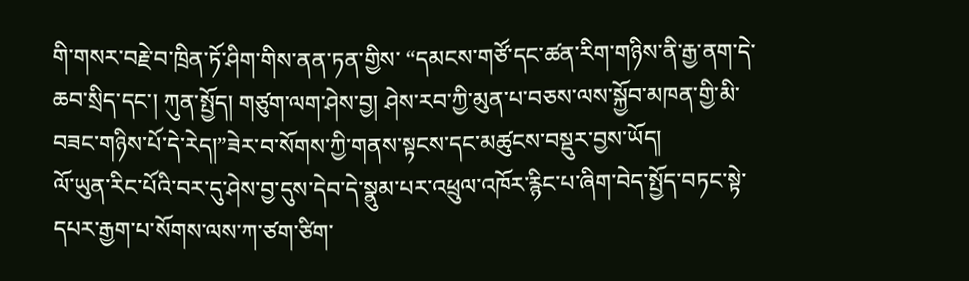གི་གསར་བརྗེ་བ་ཁྲིན་ཏོ་ཤིག་གིས་ནན་ཏན་གྱིས་ “དམངས་གཙོ་དང་ཚན་རིག་གཉིས་ནི་རྒྱ་ནག་དེ་ཆབ་སྲིད་དང་། ཀུན་སྤྱོད། གཙུག་ལག་ཤེས་བྱ། ཤེས་ཪབ་ཀྱི་མུན་པ་བཅས་ལས་སྐྱོབ་མཁན་གྱི་མི་བཟང་གཉིས་པོ་དེ་རེད།”ཟེར་བ་སོགས་ཀྱི་གནས་སྟངས་དང་མཚུངས་བསྡུར་བྱས་ཡོད།
ལོ་ཡུན་རིང་པོའི་བར་དུ་ཤེས་བྱ་དུས་དེབ་དེ་སྣུམ་པར་འཕྲུལ་འཁོར་རྙིང་པ་ཞིག་བེད་སྤྱོད་བཏང་སྟེ་དཔར་རྒྱག་པ་སོགས་ལས་ཀ་ཙག་ཙིག་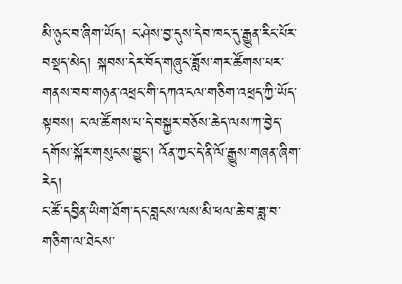མི་ཉུང་བ་ཞིག་ཡོད། ང་ཤེས་བྱ་དུས་དེབ་ཁང་དུ་རྒྱུན་རིང་པོར་བསྡད་མེད། སྐབས་དེར་བོད་གཞུང་ཟློས་གར་ཚོགས་པར་གནས་བབ་གཉན་འཕྲང་གི་དཀའ་ངལ་གཅིག་འཕྲད་ཀྱི་ཡོད་སྟབས། ང་ལ་ཚོགས་པ་དེ་བསྐྱར་བཅོས་ཆེད་ལས་ཀ་བྱེད་དགོས་སྐོར་གསུངས་བྱུང་། འོན་ཀྱང་དེ་ནི་ལོ་རྒྱུས་གཞན་ཞིག་རེད།
ང་ཚོ་དབྱིན་ཡིག་ཐོག་དང་བླངས་ལས་མི་ཕལ་ཆེ་བ་ཟླ་བ་གཅིག་ལ་ཐེངས་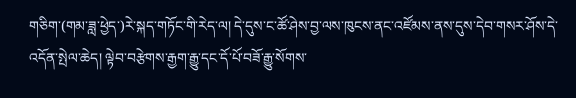གཅིག་(གམ་ཟླ་ཕྱེད་)རེ་སྐད་གཏོང་གི་རེད་ལ། དེ་དུས་ང་ཚོ་ཤེས་བྱ་ལས་ཁུངས་ནང་འཛོམས་ནས་དུས་དེབ་གསར་ཤོས་དེ་འདོན་སྤེལ་ཆེད། ལྟེབ་བརྩེགས་རྒྱག་རྒྱུ་དང་དོ་པོ་བཟོ་རྒྱུ་སོགས་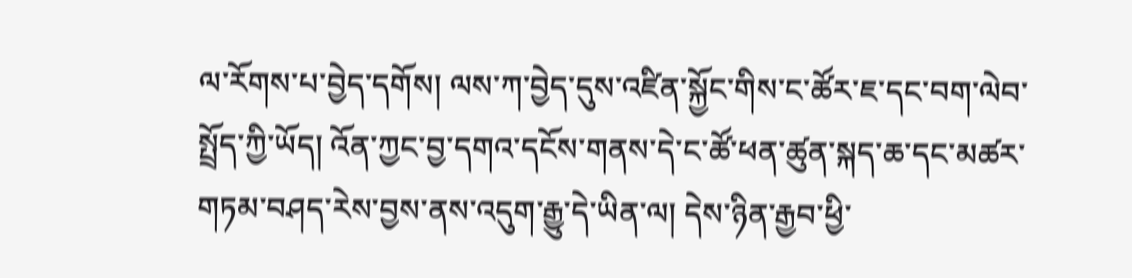ལ་རོགས་པ་བྱེད་དགོས། ལས་ཀ་བྱེད་དུས་འཛིན་སྐྱོང་གིས་ང་ཚོར་ཇ་དང་བག་ལེབ་སྤྲོད་ཀྱི་ཡོད། འོན་ཀྱང་བྱ་དགའ་དངོས་གནས་དེ་ང་ཚོ་ཕན་ཚུན་སྐད་ཆ་དང་མཚར་གཏམ་བཤད་རེས་བྱས་ནས་འདུག་རྒྱུ་དེ་ཡིན་ལ། དེས་ཉིན་རྒྱབ་ཕྱི་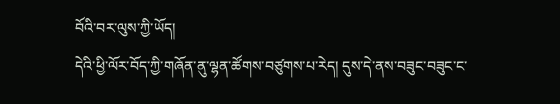བོའི་བར་ལུས་ཀྱི་ཡོད།
དེའི་ཕྱི་ལོར་བོད་ཀྱི་གཞོན་ནུ་ལྷན་ཚོགས་བཙུགས་པ་རེད། དུས་དེ་ནས་བཟུང་བཟུང་ང་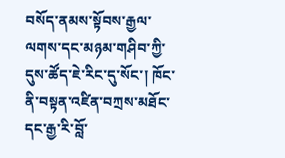བསོད་ནམས་སྟོབས་རྒྱལ་ལགས་དང་མཉམ་གཤིབ་ཀྱི་དུས་ཚོད་ཇེ་རིང་དུ་སོང་། ཁོང་ནི་བསྟན་འཛིན་བཀྲས་མཐོང་དང་རྒྱ་རི་བློ་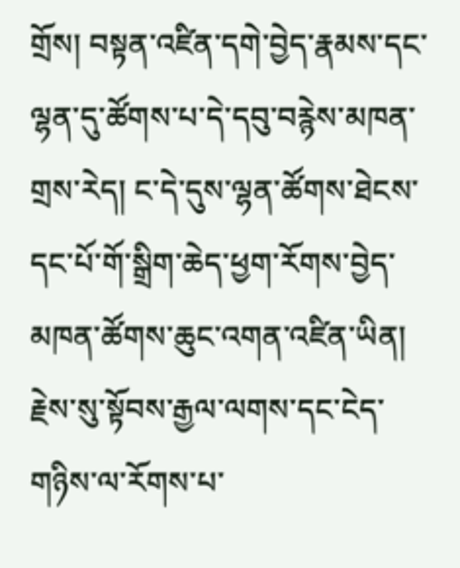གྲོས། བསྟན་འཛིན་དགེ་བྱེད་རྣམས་དང་ལྷན་དུ་ཚོགས་པ་དེ་དབུ་བརྙེས་མཁན་གྲས་རེད། ང་དེ་དུས་ལྷན་ཚོགས་ཐེངས་དང་པོ་གོ་སྒྲིག་ཆེད་ཕྱག་རོགས་བྱེད་མཁན་ཚོགས་ཆུང་འགན་འཛིན་ཡིན། རྗེས་སུ་སྟོབས་རྒྱལ་ལགས་དང་ངེད་གཉིས་ལ་རོགས་པ་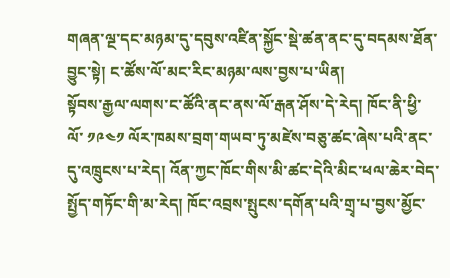གཞན་ལྔ་དང་མཉམ་དུ་དབུས་འཛིན་སྐྱོང་སྡེ་ཚན་ནང་དུ་བདམས་ཐོན་བྱུང་སྟེ། ང་ཚོས་ལོ་མང་རིང་མཉམ་ལས་བྱས་པ་ཡིན།
སྟོབས་རྒྱལ་ལགས་ང་ཚོའི་ནང་ནས་ལོ་རྒན་ཤོས་དེ་རེད། ཁོང་ནི་ཕྱི་ལོ་ ༡༩༤༡ ལོར་ཁམས་བྲག་གཡབ་ཏུ་མཛེས་བཅུ་ཚང་ཞེས་པའི་ནང་དུ་འཁྲུངས་པ་རེད། འོན་ཀྱང་ཁོང་གིས་མི་ཚང་དེའི་མིང་ཕལ་ཆེར་བེད་སྤྱོད་གཏོང་གི་མ་རེད། ཁོང་འབྲས་སྤུངས་དགོན་པའི་གྲྭ་པ་བྱས་མྱོང་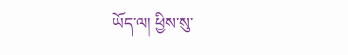ཡོད་ལ། ཕྱིས་སུ་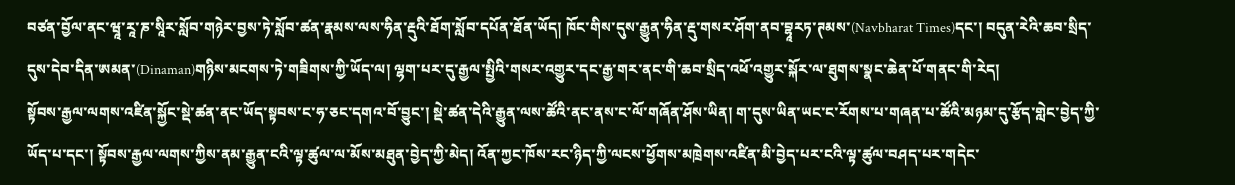བཙན་བྱོལ་ནང་ཝཱ་རཱ་ཎ་སཱིར་སློབ་གཉེར་བྱས་ཏེ་སློབ་ཚན་རྣམས་ལས་ཧིན་རྡུའི་ཐོག་སློབ་དཔོན་ཐོན་ཡོད། ཁོང་གིས་དུས་རྒྱུན་ཧིན་རྡུ་གསར་ཤོག་ནབ་བྷཱརཏ་ཊམས་(Navbharat Times)དང་། བདུན་རེའི་ཆབ་སྲིད་དུས་དེབ་དིན་ཨམན་(Dinaman)གཉིས་མངགས་ཏེ་གཟིགས་ཀྱི་ཡོད་ལ། ལྷག་པར་དུ་རྒྱལ་སྤྱིའི་གསར་འགྱུར་དང་རྒྱ་གར་ནང་གི་ཆབ་སྲིད་འཕོ་འགྱུར་སྐོར་ལ་ཐུགས་སྣང་ཆེན་པོ་གནང་གི་རེད།
སྟོབས་རྒྱལ་ལགས་འཛིན་སྐྱོང་སྡེ་ཚན་ནང་ཡོད་སྟབས་ང་ཧ་ཅང་དགའ་བོ་བྱུང་། སྡེ་ཚན་དེའི་རྒྱུན་ལས་ཚོའི་ནང་ནས་ང་ལོ་གཞོན་ཤོས་ཡིན། ག་དུས་ཡིན་ཡང་ང་རོགས་པ་གཞན་པ་ཚོའི་མཉམ་དུ་རྩོད་གླེང་བྱེད་ཀྱི་ཡོད་པ་དང་། སྟོབས་རྒྱལ་ལགས་ཀྱིས་ནམ་རྒྱུན་ངའི་ལྟ་ཚུལ་ལ་མོས་མཐུན་བྱེད་ཀྱི་མེད། འོན་ཀྱང་ཁོས་རང་ཉིད་ཀྱི་ལངས་ཕྱོགས་མཁྲེགས་འཛིན་མི་བྱེད་པར་ངའི་ལྟ་ཚུལ་བཤད་པར་གདེང་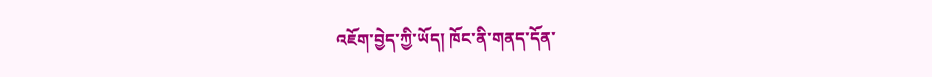འཇོག་བྱེད་ཀྱི་ཡོད། ཁོང་ནི་གནད་དོན་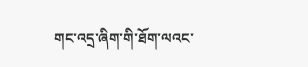གང་འདྲ་ཞིག་གི་ཐོག་ལའང་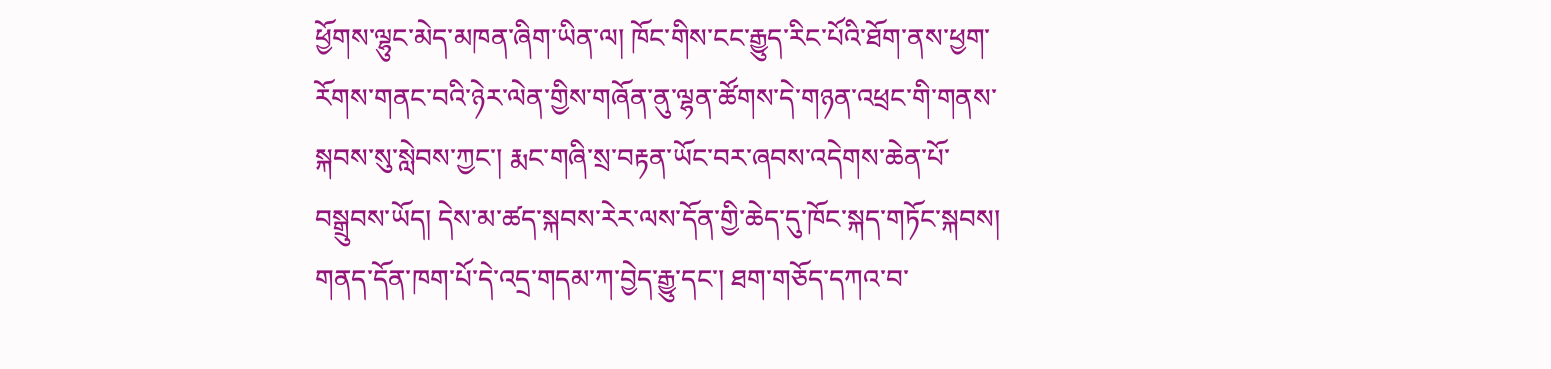ཕྱོགས་ལྷུང་མེད་མཁན་ཞིག་ཡིན་ལ། ཁོང་གིས་ངང་རྒྱུད་རིང་པོའི་ཐོག་ནས་ཕྱག་རོགས་གནང་བའི་ཉེར་ལེན་གྱིས་གཞོན་ནུ་ལྷན་ཚོགས་དེ་གཉན་འཕྲང་གི་གནས་སྐབས་སུ་སླེབས་ཀྱང་། རྨང་གཞི་སྲ་བརྟན་ཡོང་བར་ཞབས་འདེགས་ཆེན་པོ་བསྒྲུབས་ཡོད། དེས་མ་ཚད་སྐབས་རེར་ལས་དོན་གྱི་ཆེད་དུ་ཁོང་སྐད་གཏོང་སྐབས། གནད་དོན་ཁག་པོ་དེ་འདྲ་གདམ་ཀ་བྱེད་རྒྱུ་དང་། ཐག་གཅོད་དཀའ་བ་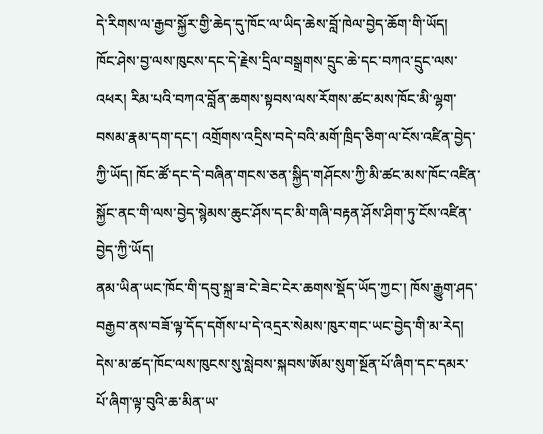དེ་རིགས་ལ་རྒྱབ་སྐྱོར་གྱི་ཆེད་དུ་ཁོང་ལ་ཡིད་ཆེས་བློ་ཁེལ་བྱེད་ཆོག་གི་ཡོད།
ཁོང་ཤེས་བྱ་ལས་ཁུངས་དང་དེ་རྗེས་དྲིལ་བསྒྲགས་དྲུང་ཆེ་དང་བཀའ་དྲུང་ལས་འཕར། རིམ་པའི་བཀའ་བློན་ཆགས་སྟབས་ལས་རོགས་ཚང་མས་ཁོང་མི་ལྷག་བསམ་རྣམ་དག་དང་། འགྲོགས་འདྲིས་བདེ་བའི་མགོ་ཁྲིད་ཅིག་ལ་ངོས་འཛིན་བྱེད་ཀྱི་ཡོད། ཁོང་ཚོ་དང་དེ་བཞིན་གངས་ཅན་སྐྱིད་གཤོངས་ཀྱི་མི་ཚང་མས་ཁོང་འཛིན་སྐྱོང་ནང་གི་ལས་བྱེད་སྙེམས་ཆུང་ཤོས་དང་མི་གཞི་བརྟན་ཤོས་ཤིག་ཏུ་ངོས་འཛིན་བྱེད་ཀྱི་ཡོད།
ནམ་ཡིན་ཡང་ཁོང་གི་དབུ་སྐྲ་ཟ་ངེ་ཟེང་ངེར་ཆགས་སྡོད་ཡོད་ཀྱང་། ཁོས་རྒྱུག་ཤད་བརྒྱབ་ནས་བཟོ་ལྟ་དོད་དགོས་པ་དེ་འདྲར་སེམས་ཁུར་གང་ཡང་བྱེད་གི་མ་རེད། དེས་མ་ཚད་ཁོང་ལས་ཁུངས་སུ་སླེབས་སྐབས་ཨོམ་སུག་སྔོན་པོ་ཞིག་དང་དམར་པོ་ཞིག་ལྟ་བུའི་ཆ་མིན་ཡ་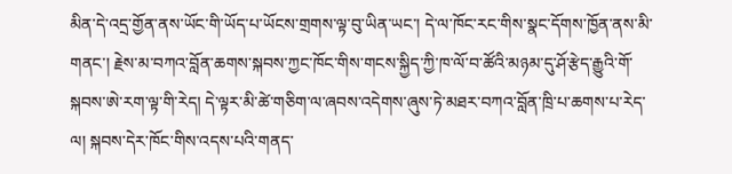མིན་དེ་འདྲ་གྱོན་ནས་ཡོང་གི་ཡོད་པ་ཡོངས་གྲགས་ལྟ་བུ་ཡིན་ཡང་། དེ་ལ་ཁོང་རང་གིས་སྣང་དོགས་ཁྱོན་ནས་མི་གནང་། རྗེས་མ་བཀའ་བློན་ཆགས་སྐབས་ཀྱང་ཁོང་གིས་གངས་སྐྱིད་ཀྱི་ཁ་ལོ་བ་ཚོའི་མཉམ་དུ་ཤོ་རྩེད་རྒྱུའི་གོ་སྐབས་ཨེ་རག་ལྟ་གི་རེད། དེ་ལྟར་མི་ཚེ་གཅིག་ལ་ཞབས་འདེགས་ཞུས་ཏེ་མཐར་བཀའ་བློན་ཁྲི་པ་ཆགས་པ་རེད་ལ། སྐབས་དེར་ཁོང་གིས་འདས་པའི་གནད་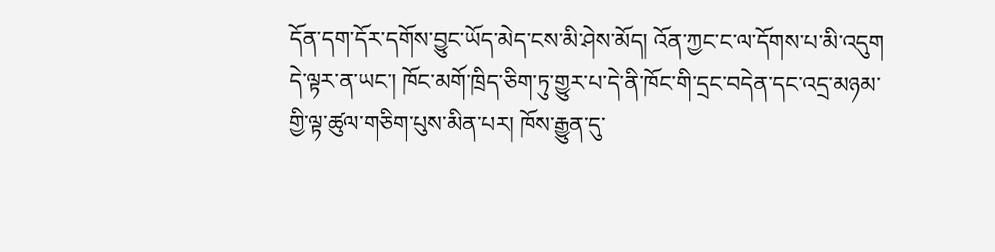དོན་དག་དོར་དགོས་བྱུང་ཡོད་མེད་ངས་མི་ཤེས་མོད། འོན་ཀྱང་ང་ལ་དོགས་པ་མི་འདུག
དེ་ལྟར་ན་ཡང་། ཁོང་མགོ་ཁྲིད་ཅིག་ཏུ་གྱུར་པ་དེ་ནི་ཁོང་གི་དྲང་བདེན་དང་འདྲ་མཉམ་གྱི་ལྟ་ཚུལ་གཅིག་པུས་མིན་པར། ཁོས་རྒྱུན་དུ་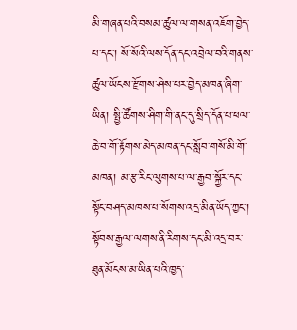མི་གཞན་པའི་བསམ་ཚུལ་ལ་གསན་འཇོག་བྱེད་པ་དང་། སོ་སོའི་ལས་དོན་དང་འབྲེལ་བའི་གནས་ཚུལ་ཡོངས་རྫོགས་ཤེས་པར་བྱེད་མཁན་ཞིག་ཡིན། སྤྱི་ཚོགས་ཤིག་གི་ནང་དུ་སྲིད་དོན་པ་ཕལ་ཆེ་བ་གོ་རྟོགས་མེད་མཁན་དང་སློབ་གསོ་མི་གོ་མཁན། མ་རྩ་རིང་ལུགས་པ་ལ་རྒྱབ་སྐྱོར་དང་སྟོང་བཤད་མཁས་པ་སོགས་འདྲ་མིན་ཡོད་ཀྱང་། སྟོབས་རྒྱལ་ལགས་ནི་རིགས་དང་མི་འདྲ་བར་ཐུན་མོངས་མ་ཡིན་པའི་ཁྱད་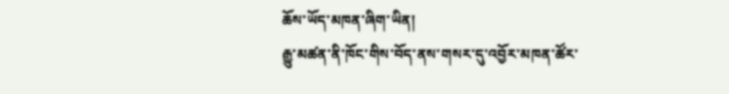ཆོས་ཡོད་མཁན་ཞིག་ཡིན།
རྒྱུ་མཚན་ནི་ཁོང་གིས་བོད་ནས་གསར་དུ་འབྱོར་མཁན་ཚོར་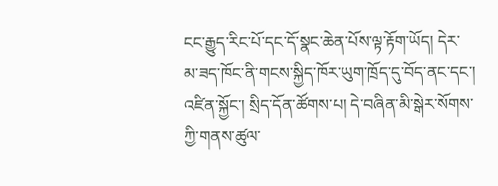ངང་རྒྱུད་རིང་པོ་དང་དོ་སྣང་ཆེན་པོས་ལྟ་རྟོག་ཡོད། དེར་མ་ཟད་ཁོང་ནི་གངས་སྐྱིད་ཁོར་ཡུག་ཁྲོད་དུ་བོད་ནང་དང་། འཛིན་སྐྱོང་། སྲིད་དོན་ཚོགས་པ། དེ་བཞིན་མི་སྒེར་སོགས་ཀྱི་གནས་ཚུལ་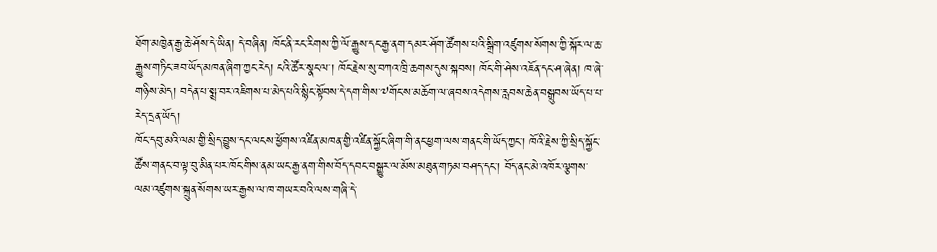ཐོག་མཁྱེན་རྒྱ་ཆེ་ཤོས་དེ་ཡིན། དེ་བཞིན། ཁོང་ནི་རང་རིགས་ཀྱི་ལོ་རྒྱུས་དང་རྒྱ་ནག་དམར་ཤོག་ཚོགས་པའི་སྒྲིག་འཛུགས་སོགས་ཀྱི་སྐོར་ལ་ཆ་རྒྱུས་གཏིང་ཟབ་ཡོད་མཁན་ཞིག་ཀྱང་རེད། ངའི་ཚོར་སྣང་ལ་། ཁོང་རྗེས་སུ་བཀའ་ཁྲི་ཆགས་དུས་སྐབས། ཁོང་གི་ཤེས་འཇོན་དང་ཤ་ཞེན། ཁ་ཞེ་གཉིས་མེད། བདེན་པ་སྨྲ་བར་འཇིགས་པ་མེད་པའི་སྙིང་སྟོབས་དེ་དག་གིས་༧གོང་ས་མཆོག་ལ་ཞབས་འདེགས་རླབས་ཆེན་བསྒྲུབས་ཡོད་པ་པ་རེད་དྲན་ཡོད།
ཁོང་དབུ་མའི་ལམ་གྱི་སྲིད་བྱུས་དང་ལངས་ཕྱོགས་འཛིན་མཁན་གྱི་འཛིན་སྐྱོང་ཞིག་གི་ནང་ཕྱག་ལས་གནང་གི་ཡོད་ཀྱང་། ཁོའི་རྗེས་ཀྱི་སྲིད་སྐྱོང་ཚོས་གནང་བ་ལྟ་བུ་མིན་པར་ཁོང་གིས་ནམ་ཡང་རྒྱ་ནག་གིས་བོད་དབང་བསྒྱུར་ལ་མོས་མཐུན་གཏམ་བཤད་དང་། བོད་ནང་མེ་འཁོར་ལྕགས་ལམ་འཛུགས་སྐྲུན་སོགས་ཡར་རྒྱས་ལ་ཁ་གཡར་བའི་ལས་གཞི་དེ་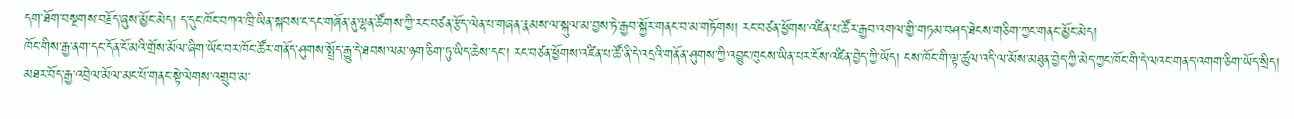དག་ཐོག་བསྔགས་བརྗོད་ཞུས་མྱོང་མེད། ད་དུང་ཁོང་བཀའ་ཁྲི་ཡིན་སྐབས་ང་དང་གཞོན་ནུ་ལྷན་ཚོགས་ཀྱི་རང་བཙན་རྩོད་ལེན་པ་གཞན་རྣམས་ལ་སྐུལ་མ་བྱས་ཏེ་རྒྱབ་སྐྱོར་གནང་བ་མ་གཏོགས། རང་བཙན་ཕྱོགས་འཛིན་པ་ཚོར་རྒྱབ་འགལ་གྱི་གཏམ་བཤད་ཐེངས་གཅིག་ཀྱང་གནང་མྱོང་མེད།
ཁོང་གིས་རྒྱ་ནག་དང་དོན་ངོ་མའི་གྲོས་མོལ་ཞིག་ཡོང་བར་ཁོང་ཚོར་གནོད་ཤུགས་སྤྲོད་རྒྱུ་དེ་ཐབས་ལམ་ཉག་ཅིག་ཏུ་ཡིད་ཆེས་དང་། རང་བཙན་ཕྱོགས་འཛིན་པ་ཚོ་ནི་དེ་འདྲའི་གནོན་ཤུགས་ཀྱི་འབྱུང་ཁུངས་ཡིན་པར་ངོས་འཛིན་བྱེད་ཀྱི་ཡོད། ངས་ཁོང་གི་ལྟ་ཚུལ་འདི་ལ་མོས་མཐུན་བྱེད་ཀྱི་མེད་ཀྱང་ཁོང་གི་དེ་ལའང་གནད་འགག་ཅིག་ཡོད་སྲིད།  མཐར་བོད་རྒྱ་འབྲེལ་མོལ་མང་པོ་གནང་སྟེ་ལེགས་འགྲུབ་མ་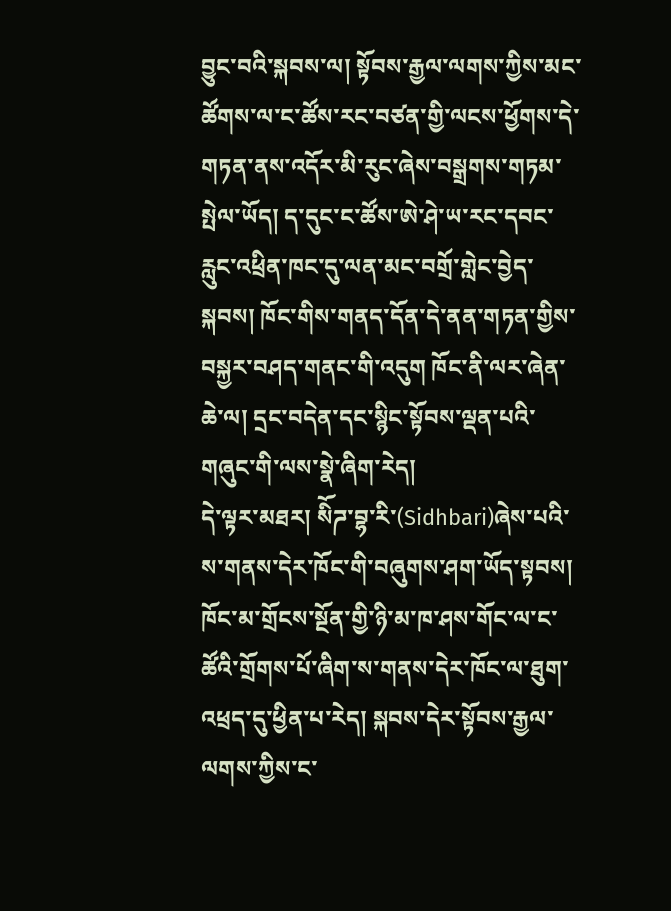བྱུང་བའི་སྐབས་ལ། སྟོབས་རྒྱལ་ལགས་ཀྱིས་མང་ཚོགས་ལ་ང་ཚོས་རང་བཙན་གྱི་ལངས་ཕྱོགས་དེ་གཏན་ནས་འདོར་མི་རུང་ཞེས་བསྒྲགས་གཏམ་སྤེལ་ཡོད། ད་དུང་ང་ཚོས་ཨེ་ཤེ་ཡ་རང་དབང་རླུང་འཕྲིན་ཁང་དུ་ལན་མང་བགྲོ་གླེང་བྱེད་སྐབས། ཁོང་གིས་གནད་དོན་དེ་ནན་གཏན་གྱིས་བསྐྱར་བཤད་གནང་གི་འདུག ཁོང་ནི་ལར་ཞེན་ཆེ་ལ། དྲང་བདེན་དང་སྙིང་སྟོབས་ལྡན་པའི་གཞུང་གི་ལས་སྣེ་ཞིག་རེད།
དེ་ལྟར་མཐར། སིོཌ་བྷ་རི་(Sidhbari)ཞེས་པའི་ས་གནས་དེར་ཁོང་གི་བཞུགས་ཤག་ཡོད་སྟབས། ཁོང་མ་གྲོངས་སྔོན་གྱི་ཉི་མ་ཁ་ཤས་གོང་ལ་ང་ཚོའི་གྲོགས་པོ་ཞིག་ས་གནས་དེར་ཁོང་ལ་ཐུག་འཕྲད་དུ་ཕྱིན་པ་རེད། སྐབས་དེར་སྟོབས་རྒྱལ་ལགས་ཀྱིས་ང་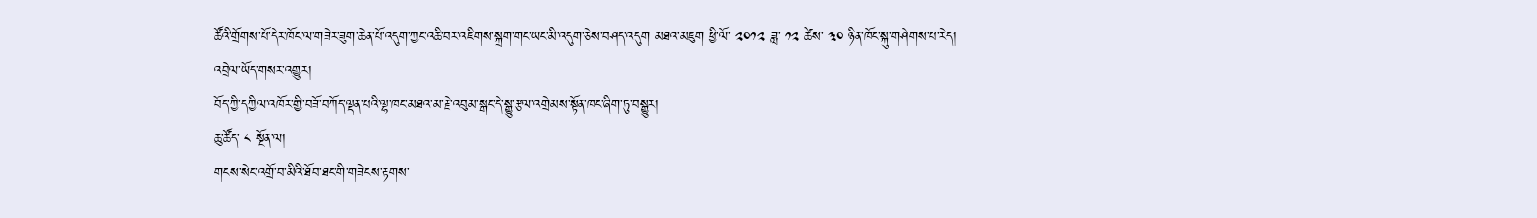ཚོའི་གྲོགས་པོ་དེར་ཁོང་ལ་གཟེར་ཟུག་ཆེན་པོ་འདུག་ཀྱང་འཆི་བར་འཇིགས་སྐྲག་གང་ཡང་མི་འདུག་ཅེས་བཤད་འདུག མཐའ་མཇུག ཕྱི་ལོ་ ༢༠༡༢ ཟླ་ ༡༢ ཚེས་ ༣༠ ཉིན་ཁོང་སྐུ་གཤེགས་པ་རེད།
འབྲེལ་ཡོད་གསར་འགྱུར།
བོད་ཀྱི་དཀྱིལ་འཁོར་གྱི་བཟོ་བཀོད་ལྡན་པའི་ལྷ་ཁང་མཐའ་མ་རྗེ་འབུམ་སྒང་དེ་སྒྱུ་རྩལ་འགྲེམས་སྟོན་ཁང་ཞིག་ཏུ་བསྒྱུར།
ཆུ་ཚོད་ ༨ སྔོན་ལ།
གངས་སེང་འགྲོ་བ་མིའི་ཐོབ་ཐང་གི་གཟེངས་རྟགས་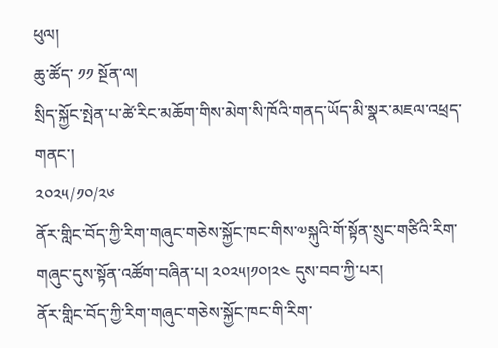ཕུལ།
ཆུ་ཚོད་ ༡༡ སྔོན་ལ།
སྲིད་སྐྱོང་སྤེན་པ་ཚེ་རིང་མཆོག་གིས་མེག་སི་ཁོའི་གནད་ཡོད་མི་སྣར་མཇལ་འཕྲད་གནང་།
༢༠༢༥/༡༠/༢༦
ནོར་གླིང་བོད་ཀྱི་རིག་གཞུང་གཅེས་སྐྱོང་ཁང་གིས་༧སྐུའི་གོ་སྟོན་སྲུང་གཙིའི་རིག་གཞུང་དུས་སྟོན་འཚོག་བཞིན་པ། ༢༠༢༥།༡༠།༢༤ དུས་བབ་ཀྱི་པར།
ནོར་གླིང་བོད་ཀྱི་རིག་གཞུང་གཅེས་སྐྱོང་ཁང་གི་རིག་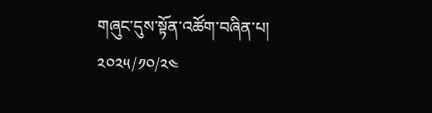གཞུང་དུས་སྟོན་འཚོག་བཞིན་པ།
༢༠༢༥/༡༠/༢༤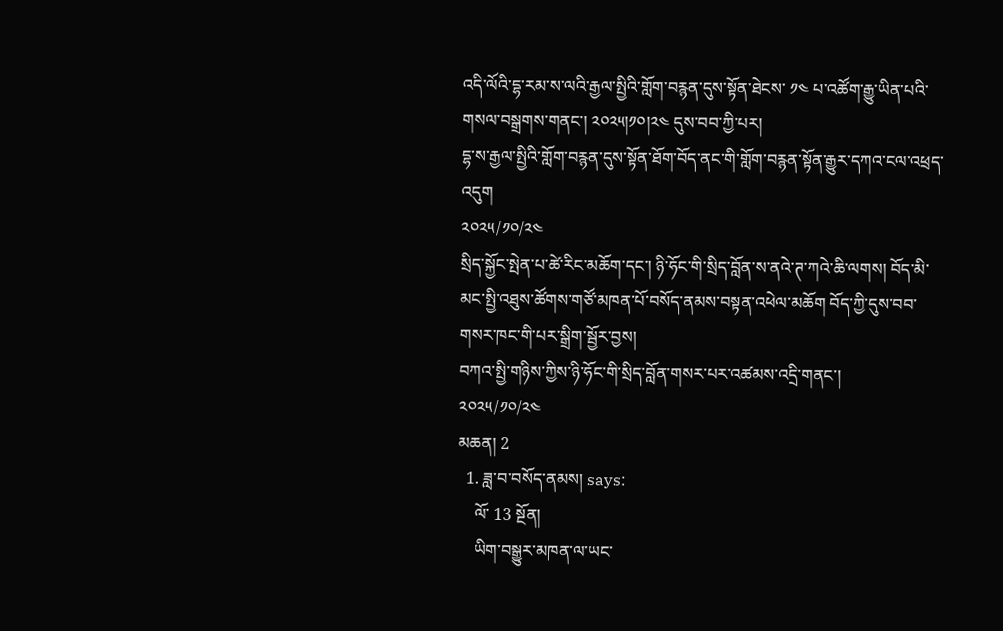འདི་ལོའི་དྷ་རམ་ས་ལའི་རྒྱལ་སྤྱིའི་གློག་བརྙན་དུས་སྟོན་ཐེངས་ ༡༤ པ་འཚོག་རྒྱུ་ཡིན་པའི་གསལ་བསྒྲགས་གནང་། ༢༠༢༥།༡༠།༢༤ དུས་བབ་ཀྱི་པར།
དྷ་ས་རྒྱལ་སྤྱིའི་གློག་བརྙན་དུས་སྟོན་ཐོག་བོད་ནང་གི་གློག་བརྙན་སྟོན་རྒྱུར་དཀའ་ངལ་འཕྲད་འདུག
༢༠༢༥/༡༠/༢༤
སྲིད་སྐྱོང་སྤེན་པ་ཚེ་རིང་མཆོག་དང་། ཉི་ཧོང་གི་སྲིད་བློན་ས་ནའེ་ཊ་ཀའེ་ཆི་ལགས། བོད་མི་མང་སྤྱི་འཐུས་ཚོགས་གཙོ་མཁན་པོ་བསོད་ནམས་བསྟན་འཕེལ་མཆོག བོད་ཀྱི་དུས་བབ་གསར་ཁང་གི་པར་སྒྲིག་སྦྱོར་བྱས།
བཀའ་སྤྱི་གཉིས་ཀྱིས་ཉི་ཧོང་གི་སྲིད་བློན་གསར་པར་འཚམས་འདྲི་གནང་།
༢༠༢༥/༡༠/༢༤
མཆན། 2
  1. ཟླ་བ་བསོད་ནམས། says:
    ལོ་ 13 སྔོན།
    ཡིག་བསྒྱུར་མཁན་ལ་ཡང་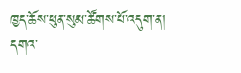ཁྱད་ཆོས་ཕུན་སུམ་ཚོགས་པོ་འདུག་ན། དགའ་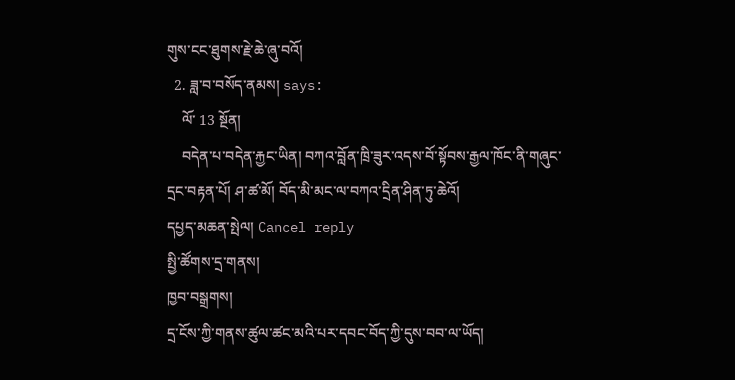གུས་ངང་ཐུགས་རྗེ་ཆེ་ཞུ་བའོ།
  2. ཟླ་བ་བསོད་ནམས། says:
    ལོ་ 13 སྔོན།
    བདེན་པ་བདེན་རྐྱང་ཡིན། བཀའ་བློན་ཁྲི་ཟུར་འདས་བོ་སྟོབས་རྒྱལ་ཁོང་ནི་གཞུང་དྲང་བརྟན་པོ། ཤ་ཚ་མོ། བོད་མི་མང་ལ་བཀའ་དྲིན་ཤིན་ཏུ་ཆེའོ།
དཔྱད་མཆན་སྤེལ། Cancel reply
སྤྱི་ཚོགས་དྲ་གནས།
ཁྱབ་བསྒྲགས།
དྲ་ངོས་ཀྱི་གནས་ཚུལ་ཚང་མའི་པར་དབང་བོད་ཀྱི་དུས་བབ་ལ་ཡོད།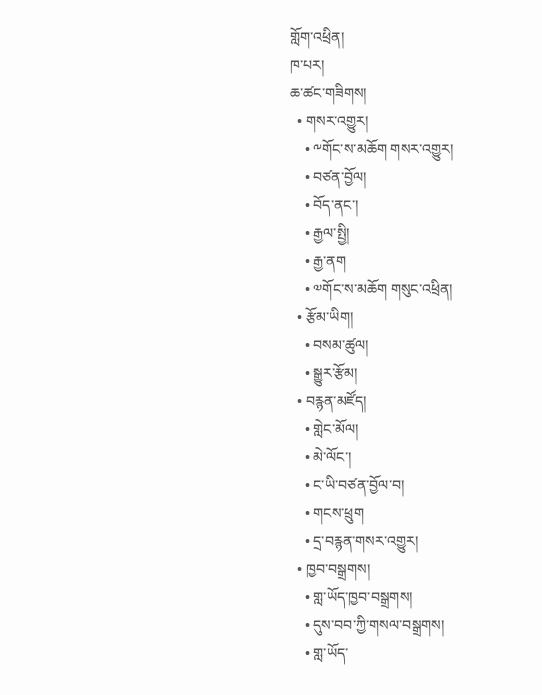གློག་འཕྲིན།
ཁ་པར།
ཆ་ཚང་གཟིགས།
  • གསར་འགྱུར།
    • ༸གོང་ས་མཆོག གསར་འགྱུར།
    • བཙན་བྱོལ།
    • བོད་ནང་།
    • རྒྱལ་སྤྱི།
    • རྒྱ་ནག
    • ༧གོང་ས་མཆོག གསུང་འཕྲིན།
  • རྩོམ་ཡིག།
    • བསམ་ཚུལ།
    • སྒྱུར་རྩོམ།
  • བརྙན་མཛོད།
    • གླེང་མོལ།
    • མེ་ལོང་།
    • ང་ཡི་བཙན་བྱོལ་བ།
    • གངས་ཕྲུག
    • དྲ་བརྙན་གསར་འགྱུར།
  • ཁྱབ་བསྒྲགས།
    • གླ་ཡོད་ཁྱབ་བསྒྲགས།
    • དུས་བབ་ཀྱི་གསལ་བསྒྲགས།
    • གླ་ཡོད་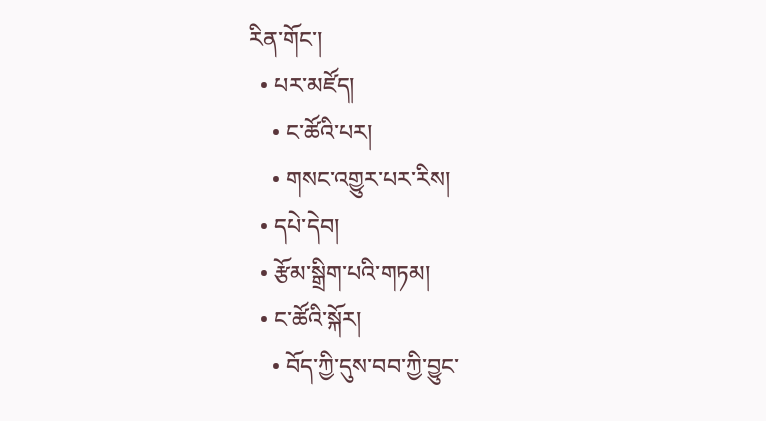རིན་གོང་།
  • པར་མཛོད།
    • ང་ཚོའི་པར།
    • གསང་འགྱུར་པར་རིས།
  • དཔེ་དེབ།
  • རྩོམ་སྒྲིག་པའི་གཏམ།
  • ང་ཚོའི་སྐོར།
    • བོད་ཀྱི་དུས་བབ་ཀྱི་བྱུང་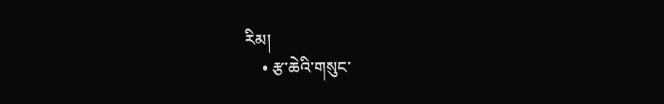རིམ།
    • རྩ་ཆེའི་གསུང་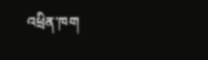འཕྲིན་ཁག